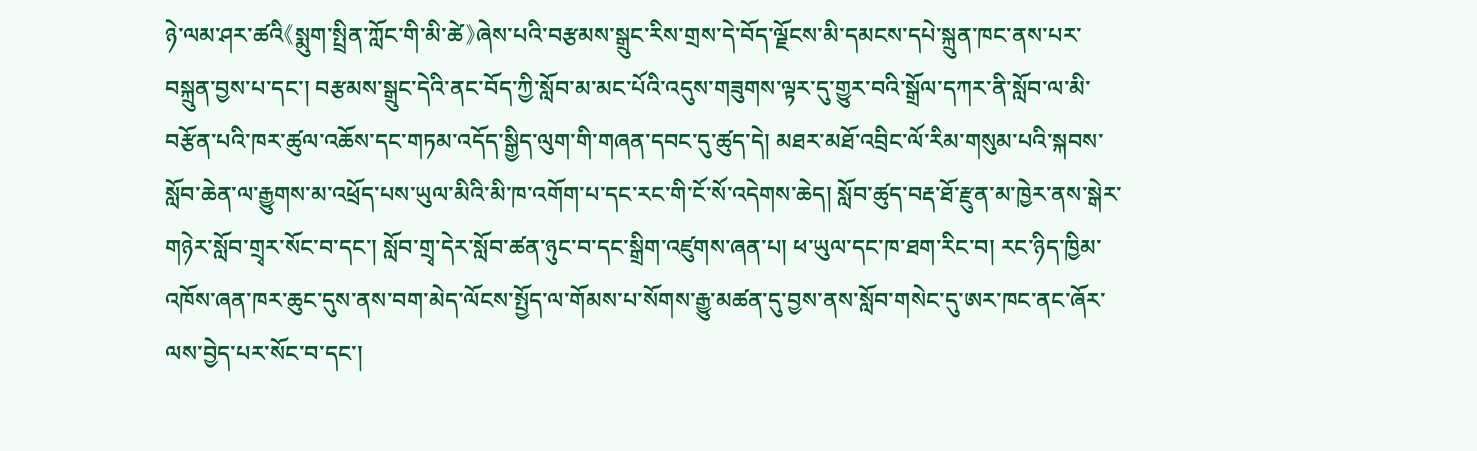ཉེ་ལམ་ཤར་ཚའི《སྨུག་སྤྲིན་ཀློང་གི་མི་ཚེ》ཞེས་པའི་བརྩམས་སྒྲུང་རིས་གྲས་དེ་བོད་ལྗོངས་མི་དམངས་དཔེ་སྐྲུན་ཁང་ནས་པར་བསྐྲུན་བྱས་པ་དང་། བརྩམས་སྒྲུང་དེའི་ནང་བོད་ཀྱི་སློབ་མ་མང་པོའི་འདུས་གཟུགས་ལྟར་དུ་གྱུར་བའི་སྒྲོལ་དཀར་ནི་སློབ་ལ་མི་བརྩོན་པའི་ཁར་ཚུལ་འཆོས་དང་གཏམ་འདོད་སྒྱིད་ལུག་གི་གཞན་དབང་དུ་ཚུད་དེ། མཐར་མཐོ་འབྲིང་ལོ་རིམ་གསུམ་པའི་སྐབས་སློབ་ཆེན་ལ་རྒྱུགས་མ་འཕྲོད་པས་ཡུལ་མིའི་མི་ཁ་འགོག་པ་དང་རང་གི་ངོ་སོ་འདེགས་ཆེད། སློབ་ཚུད་བརྡ་ཐོ་རྫུན་མ་ཁྱེར་ནས་སྒེར་གཉེར་སློབ་གྲྭར་སོང་བ་དང་། སློབ་གྲྭ་དེར་སློབ་ཚན་ཉུང་བ་དང་སྒྲིག་འཛུགས་ཞན་པ། ཕ་ཡུལ་དང་ཁ་ཐག་རིང་བ། རང་ཉིད་ཁྱིམ་འཁོས་ཞན་ཁར་ཆུང་དུས་ནས་བག་མེད་ལོངས་སྤྱོད་ལ་གོམས་པ་སོགས་རྒྱུ་མཚན་དུ་བྱས་ནས་སློབ་གསེང་དུ་ཨར་ཁང་ནང་ཞོར་ལས་བྱེད་པར་སོང་བ་དང་།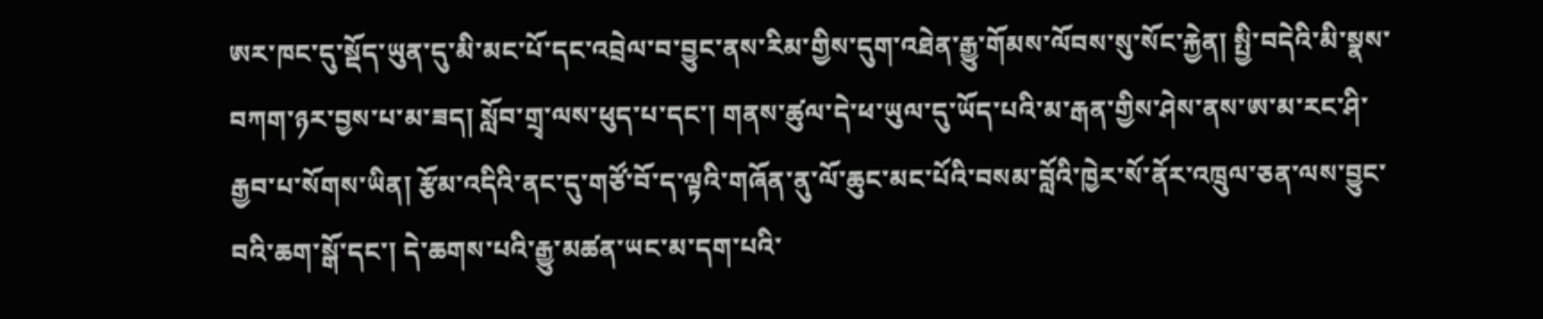ཨར་ཁང་དུ་སྡོད་ཡུན་དུ་མི་མང་པོ་དང་འབྲེལ་བ་བྱུང་ནས་རིམ་གྱིས་དུག་འཐེན་རྒྱུ་གོམས་ལོབས་སུ་སོང་རྐྱེན། སྤྱི་བདེའི་མི་སྣས་བཀག་ཉར་བྱས་པ་མ་ཟད། སློབ་གྲྭ་ལས་ཕུད་པ་དང་། གནས་ཚུལ་དེ་ཕ་ཡུལ་དུ་ཡོད་པའི་མ་རྒན་གྱིས་ཤེས་ནས་ཨ་མ་རང་ཤི་རྒྱབ་པ་སོགས་ཡིན། རྩོམ་འདིའི་ནང་དུ་གཙོ་བོ་ད་ལྟའི་གཞོན་ནུ་ལོ་ཆུང་མང་པོའི་བསམ་བློའི་ཁྱེར་སོ་ནོར་འཁྲུལ་ཅན་ལས་བྱུང་བའི་ཆག་སྒོ་དང་། དེ་ཆགས་པའི་རྒྱུ་མཚན་ཡང་མ་དག་པའི་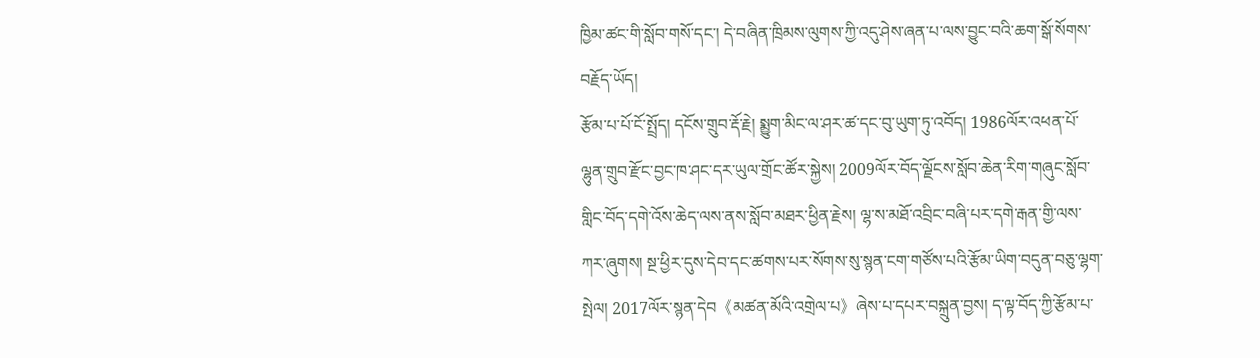ཁྱིམ་ཚང་གི་སློབ་གསོ་དང་། དེ་བཞིན་ཁྲིམས་ལུགས་ཀྱི་འདུ་ཤེས་ཞན་པ་ལས་བྱུང་བའི་ཆག་སྒོ་སོགས་བརྗོད་ཡོད།
རྩོམ་པ་པོ་ངོ་སྤྲོད། དངོས་གྲུབ་རྡོ་རྗེ། སྨྱུག་མིང་ལ་ཤར་ཚ་དང་བུ་ཡུག་ཏུ་འབོད། 1986ལོར་འཕན་པོ་ལྷུན་གྲུབ་རྫོང་བྱང་ཁ་ཤང་དར་ཡུལ་གྲོང་ཚོར་སྐྱེས། 2009ལོར་བོད་ལྗོངས་སློབ་ཆེན་རིག་གཞུང་སློབ་གླིང་བོད་དགེ་འོས་ཆེད་ལས་ནས་སློབ་མཐར་ཕྱིན་རྗེས། ལྷ་ས་མཐོ་འབྲིང་བཞི་པར་དགེ་རྒན་གྱི་ལས་ཀར་ཞུགས། སྔ་ཕྱིར་དུས་དེབ་དང་ཚགས་པར་སོགས་སུ་སྙན་ངག་གཙོས་པའི་རྩོམ་ཡིག་བདུན་བཅུ་ལྷག་སྤེལ། 2017ལོར་སྙན་དེབ《མཚན་མོའི་འགྲེལ་པ》ཞེས་པ་དཔར་བསྐྲུན་བྱས། ད་ལྟ་བོད་ཀྱི་རྩོམ་པ་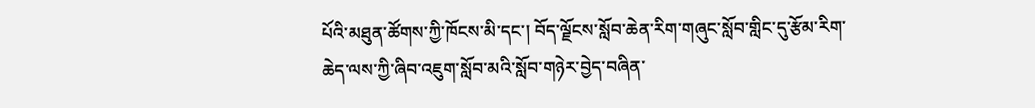པོའི་མཐུན་ཚོགས་ཀྱི་ཁོངས་མི་དང་། བོད་ལྗོངས་སློབ་ཆེན་རིག་གཞུང་སློབ་གླིང་དུ་རྩོམ་རིག་ཆེད་ལས་ཀྱི་ཞིབ་འཇུག་སློབ་མའི་སློབ་གཉེར་བྱེད་བཞིན་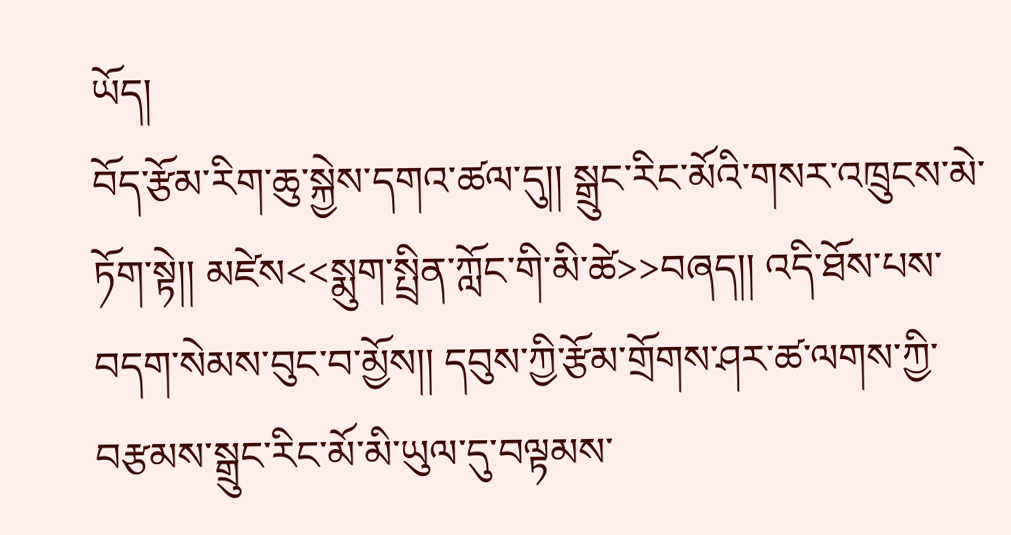ཡོད།
བོད་རྩོམ་རིག་ཆུ་སྐྱེས་དགའ་ཚལ་དུ།། སྒྲུང་རིང་མོའི་གསར་འཁྲུངས་མེ་ཏོག་སྟེ།། མཛེས<<སྨུག་སྤྲིན་ཀློང་གི་མི་ཚེ>>བཞད།། འདི་ཐོས་པས་བདག་སེམས་བུང་བ་མྱོས།། དབུས་ཀྱི་རྩོམ་གྲོགས་ཤར་ཚ་ལགས་ཀྱི་བརྩམས་སྒྲུང་རིང་མོ་མི་ཡུལ་དུ་བལྟམས་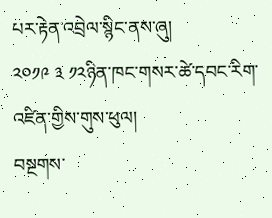པར་རྟེན་འབྲེལ་སྙིང་ནས་ཞུ།
༢༠༡༩ ༣ ༡༢ཉིན་ཁང་གསར་ཚེ་དབང་རིག་འཛིན་གྱིས་གུས་ཕུལ།
བསྔགས་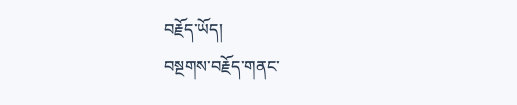བརྗོད་ཡོད།
བསྔགས་བརྗོད་གནང་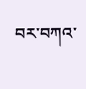བར་བཀའ་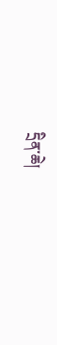དྲིན་ཆེ།